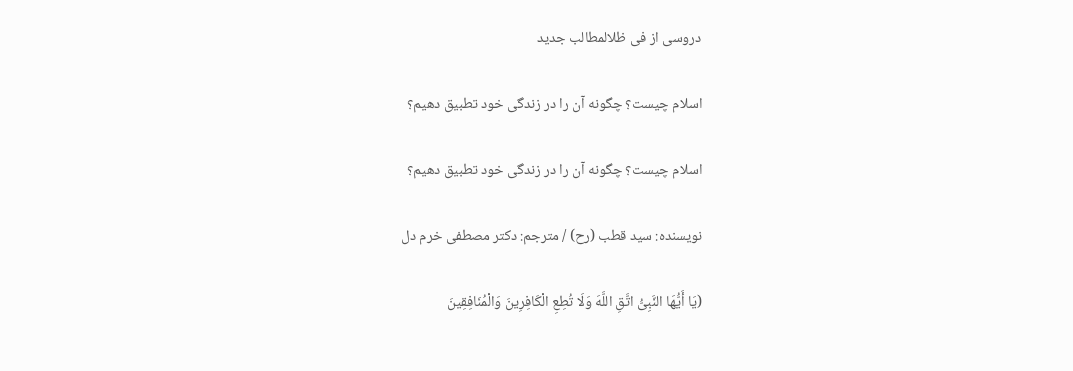دروسی از فی ظلالمطالب جدید

اسلام چیست؟ چگونه آن را در زندگی خود تطبیق دهیم؟

اسلام چیست؟ چگونه آن را در زندگی خود تطبیق دهیم؟

نویسنده: سید قطب (رح) / مترجم: دکتر مصطفی خرم دل

(یَا أَیُّهَا النَّبِیُّ اتَّقِ اللَّهَ وَلَا تُطِعِ الْکَافِرِینَ وَالْمُنَافِقِینَ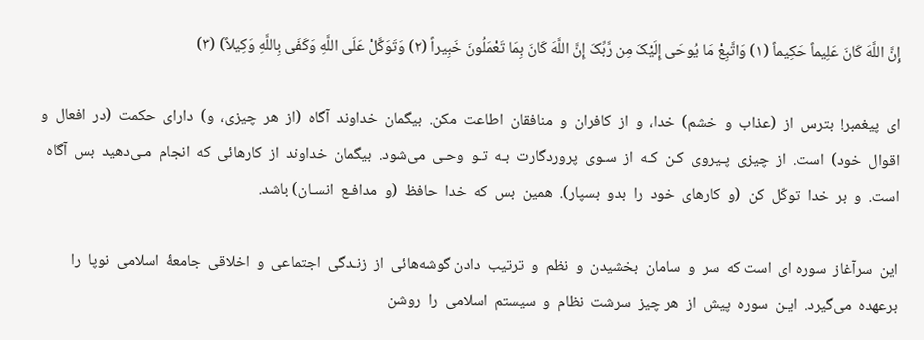إِنَّ اللَّهَ کَانَ عَلِیماً حَکِیماً (۱) وَاتَّبِعْ مَا یُوحَى إِلَیْکَ مِن رَّبِّکَ إِنَّ اللَّهَ کَانَ بِمَا تَعْمَلُونَ خَبِیراً (۲) وَتَوَکَّلْ عَلَى اللَّهِ وَکَفَى بِاللَّهِ وَکِیلاً) (۳)

ای  پیغمبر!  بترس  از  (عذاب  و  خشم‌)  خدا،  و  از  کافران  و  منافقان  اطاعت  مکن‌.  بیگمان  خداوند  آگاه  (از  هر  چیزی‌،  و)  دارای  حکمت  (در  افعال  و  اقوال  خود)  است‌.  از  چیزی  پـیروی  کـن  کـه  از  سـوی  پروردگارت  بـه  تـو  وحـی  می‌شود.  بیگمان  خداوند  از  کارهائی  که  انجام  مـی‌دهید  بس  آگاه  است‌.  و  بر  خدا  توکّل  کن  (و  کارهای  خود  را  بدو  بسپار).  همین  بس  که  خدا  حافظ  (و  مدافـع  انسـان‌) باشد.

این  سرآغاز  سوره ای  است‌ که  سر  و  سامان  بخشیدن  و  نظم  و  ترتیب  دادن ‌گوشه‌هائی  از  زنـدگی  اجتماعی  و  اخلاقی  جامعۀ  اسلامی  نوپا  را  برعهده  می‌گیرد.  ایـن  سوره  پیش  از  هر چیز  سرشت  نظام  و  سیستم  اسلامی  را  روشن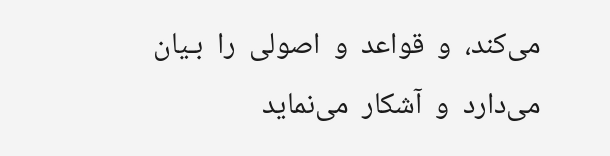می‌کند،  و  قواعد  و  اصولی  را  بـیان  می‌دارد  و  آشکار  می‌نماید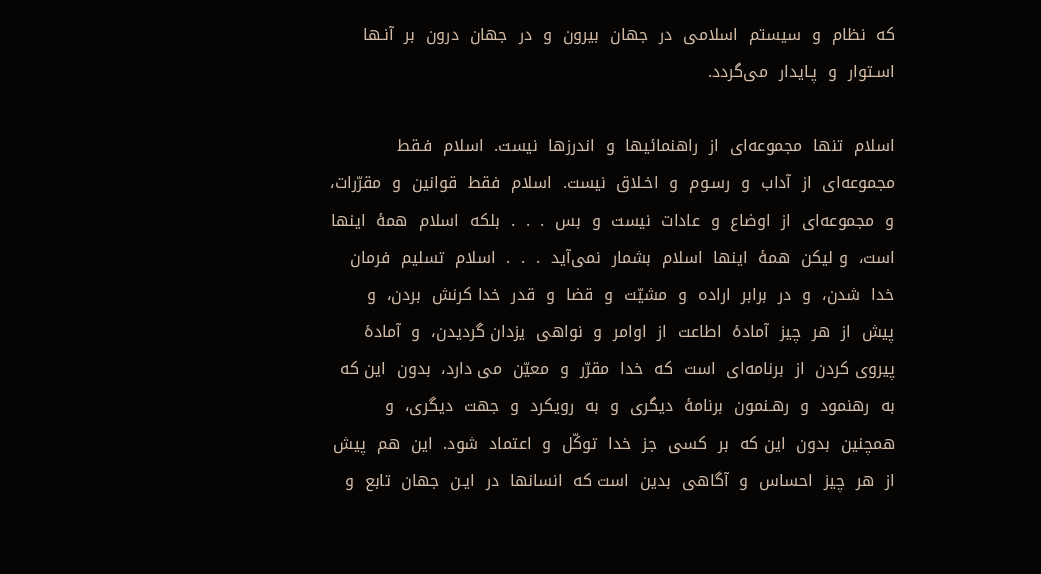که  نظام  و  سیستم  اسلامی  در  جهان  بیرون  و  در  جهان  درون  بر  آنـها  اسـتوار  و  پـایدار  می‌گردد.

اسلام  تنها  مجموعه‌ای  ا‌ز  راهنمائیها  و  اندرزها  نیست‌.  اسلام  فـقط  مجموعه‌ای  از  آداب  و  رسـوم  و  اخـلاق  نیست‌.  اسلام  فقط  قوانین  و  مقرّرات‌،  و  مجموعه‌ای  از  اوضاع  و  عادات  نیست  و  بس  .  .  .  بلکه  اسلام  همۀ  اینها  است‌،  و لیکن  همۀ  اینها  اسلام  بشمار  نمی‌آید  .  .  .  اسلام  تسلیم  فرمان  خدا  شدن‌،  و  در  برابر  اراده  و  مشیّت  و  قضا  و  قدر  خدا کرنش  بردن،  و  پیش  از  هر  چیز  آمادۀ  اطاعت  از  اوامر  و  نواهی  یزدان ‌گردیدن‌،  و  آمادۀ  پیروی‌ کرد‌ن  از  برنامه‌ای  است  که  خدا  مقرّر  و  معیّن  می دارد،  بدون  این‌ که  به  رهنمود  و  رهـنمون  برنامۀ  دیگری  و  به  رویکرد  و  جهت  دیگری‌،  و  همچنین  بدون  این ‌که  بر  کسی  جز  خدا  توکّل  و  اعتماد  شود.  این  هم  پیش  از  هر  چیز  احساس  و  آگاهی  بدین  است‌ که  انسانها  در  ایـن  جهان  تابع  و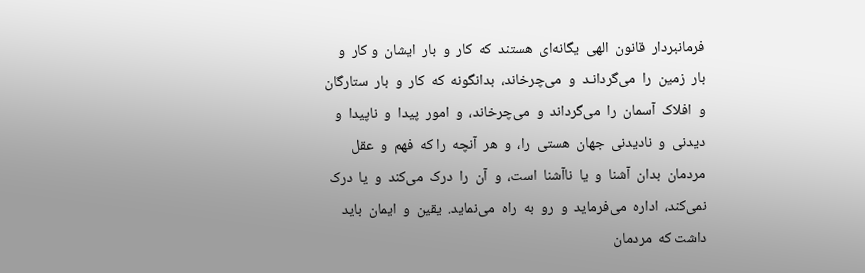فرمانبردار  قانون  الهی  یگانه‌ای  هستند  که  کار  و  بار  ایشان  و کار  و  بار  زمین  را  می‌گردانـد  و  می‌چرخاند،  بدانگونه  که  کار  و  بار  ستارگان  و  افلاک  آسمان  را  می‌گرداند  و  می‌چرخاند،  و  امور  پیدا  و  ناپیدا  و  دیدنی  و  نادیدنی  جهان  هستی  را،  و  هر  آنچه  را که  فهم  و  عقل  مردمان  بدان  آشنا  و  یا  ناآشنا  است‌،  و  آن  را  درک  می‌کند  و  یا  درک  نمی‌کند،  اداره  می‌فرماید  و  رو  به  راه  می‌نماید.  یقین  و  ایمان  باید  داشت ‌که  مردمان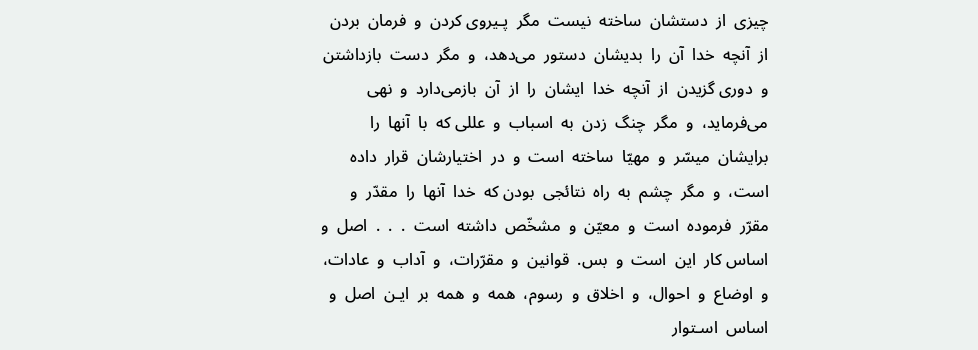چیزی  از  دستشان  ساخته  نیست  مگر  پـیروی ‌کردن  و  فرمان  بردن  از  آنچه  خدا  آن  را  بدیشان  د‌ستور  می‌دهد،  و  مگر  دست  بازدا‌شتن  و  د‌وری‌ گزیدن  از  آنچه  خدا  ایشان  را  از  آن  بازمی‌دارد  و  نهی  می‌فرماید،  و  مگر  چنگ  زدن  به  اسباب  و  عللی ‌که  با  آنها  را  برایشان  میسّر  و  مهیّا  ساخته  است  و  در  اختیارشان  قرار  داده  است‌،  و  مگر  چشم  به  راه  نتائجی  بودن‌ که  خدا  آ‌نها  را  مقدّر  و  مقرّر  فرموده  است  و  معیّن  و  مشخّص  داشته  است  .  .  .  اصل  و  اساس ‌کار  این  است  و  بس.  قوانین  و  مقرّرات‌،  و  آداب  و  عادات‌،  و  اوضاع  و  احوال‌،  و  اخلاق  و  رسوم‌،  همه  و  همه  بر  ایـن  اصل  و  اساس  اسـتوار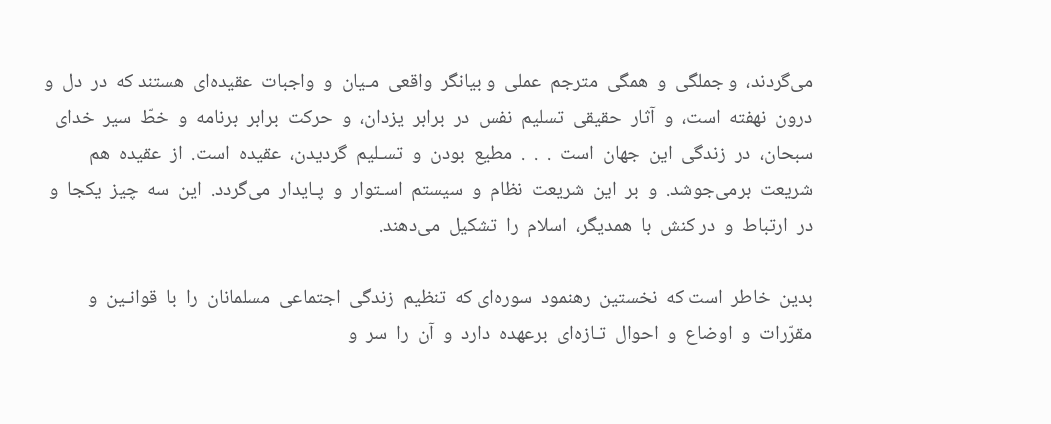می‌گردند،  و جملگی  و  همگی  مترجم  عملی  و بیانگر  واقعی  مـیان  و  واجبات  عقیده‌ای  هستند که  در  دل  و  درون  نهفته  است‌،  و  آثار  حقیقی  تسلیم  نفس  در  برابر  یزدان‌،  و  حرکت  برابر  برنامه  و  خطّ  سیر  خدای  سبحان‌،  در  زندگی  این  جهان  است  .  .  .  مطیع  بودن  و  تسـلیم  گردیدن‌،  عقیده  است‌.  از  عقیده  هم  شریعت  برمی‌جوشد.  و  بر  این  شریعت  نظام  و  سیستم  اسـتوار  و  پـایدار  می‌گردد.  این  سه  چیز  یکجا  و  در  ارتباط  و  در کنش  با  همدیگر،  اسلام  را  تشکیل  می‌دهند.

بدین  خاطر  است‌ که  نخستین  رهنمود  سوره‌ای‌ که  تنظیم  زندگی  اجتماعی  مسلمانان  را  با  قوانـین  و  مقرّرات  و  اوضاع  و  احوال  تـازه‌ای  برعهده  دارد  و  آن  را  سر  و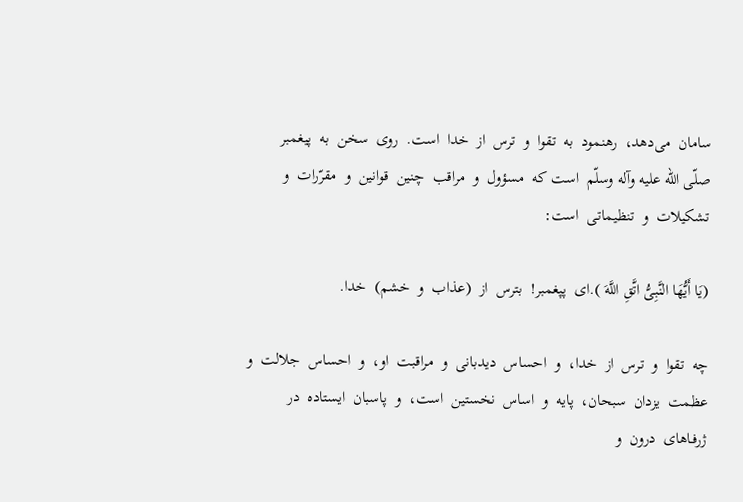سامان  می‌دهد،  رهنمود  به  تقوا  و  ترس  از  خدا  است‌.  روی  سخن  به  پیغمبر  صلّی الله علیه وآله وسلّم  ‌است ‌که  مسؤول  و  مراقب  چنین  قوانین  و  مقرّرات  و  تشکیلات  و  تنظیماتی  است‌:

(یَا أَیُّهَا النَّبِیُّ اتَّقِ اللَّهَ ).ای  پپغمبر!  بترس  از  (عذاب  و  خشم‌)  خدا.

چه  تقوا  و  ترس  از  خدا،  و  احساس  دیدبانی  و  مراقبت  او،  و  احساس  جلالت  و  عظمت  یزدان  سبحان،  پایه  و  اساس  نخستین  است‌،  و  پاسبان  ایستاده  در  ژرفـاهای  درون  و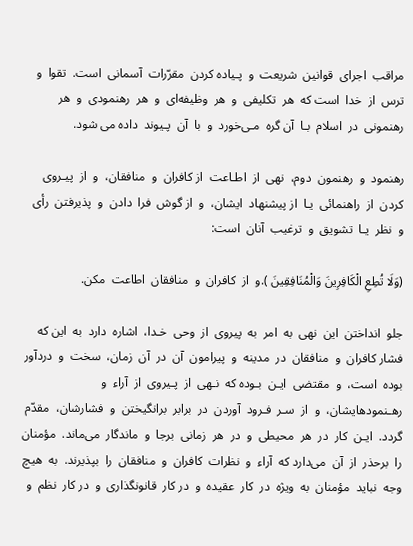مراقب  اجرای  قوانین  شریعت  و  پـیاده‌ کردن  مقرّرات  آسمانی  است‌.  تقوا  و  ترس  از  خدا  است‌ که  هر  تکلیفی  و  هر  وظیفه‌ای  و  هر  رهنمودی  و  هر  رهنمونی  در  اسلام  بـا  آن ‌گره  مـی‌خورد  و  با  آن  پـیوند  داده می شود.

رهنمود  و  رهنمون  دوم‌،  نهی  از  اطـاعت  از کافران  و  منافقان‌،  و  از  پیـروی‌ کردن  از  راهنمائی  یـا  از پیشنها‌د  ایشان‌،  و  از گوش  فرا  دادن  و  پذیرفتن  رأی  و  نظر  یـا  تشویق  و  ترغیب  آنان  است‌:

(وَلَا تُطِعِ الْکَافِرِینَ وَالْمُنَافِقِینَ ).و  از  کافران  و  منافقان  اطاعت  مکن‌.

جلو  انداختن  این  نهی  به  امر  به  پیروی  از  وحی  خـدا،  اشاره  دارد  به  این‌ که  فشار کافران  و  منافقان  در  مدینه  و  پیرامون  آن  در  آن  زمان‌،  سخت  و  دردآور  بوده  است‌،  و  مقتضی  ایـن  بـوده ‌که  نـهی  از  پـیروی  از  آراء  و  رهـنمودهایشان‌،  و  از  سـر  فـرود  آوردن  در  برابر  برانگیختن  و  فشارشان‌،  مقدّم‌ گردد.  ایـن  کار  در  هر  محیطی  و  در  هر  زمانی  برجا  و  ماندگار  می‌ماند.  مؤمنان  را  برحذر  از  آن  می‌دارد که  آراء  و  نظرات  کافران  و  منافقان  را  بپذیرند.  به  هیچ  وجه  نباید  مؤمنان  به  ویژه  در  کار  عقیده  و  در کار  قانونگذاری  و  در کار  نظم  و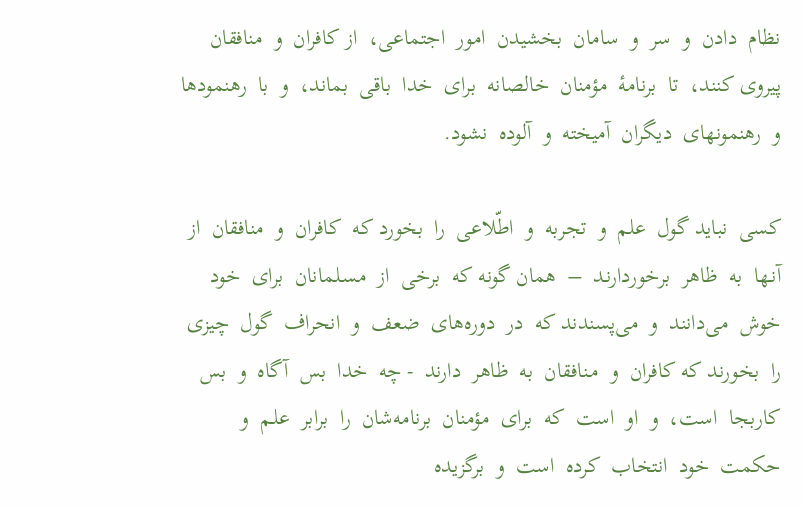نظام  داد‌ن  و  سر  و  سامان  بخشیدن  امور  اجتماعی‌،  از کافران  و  منافقان  پیروی‌ کنند،  تا  برنامۀ  مؤمنان  خالصانه  برای  خدا  باقی  بماند،  و  با  رهنمودها  و  رهنمونهای  دیگران  آمیخته  و  آلوده  نشود.

کسی  نباید گول  علم  و  تجربه  و  اطّلاعی  را  بخورد که  کافران  و  منافقان  از  آنـها  به  ظاهر  برخوردارنـد  –  همان‌ گونه‌ که  برخی  از  مسـلمانان  برای  خود  خوش  می‌دانند  و  می‌پسندند که  در  دوره‌های  ضعف  و  انحراف  گول  چیزی  را  بخورند که ‌کافران  و  مـنافقان  به  ظاهر  دارند  - چه  خدا  بس  آگاه  و  بس‌ کاربجا  است‌،  و  او  است  که  برای  مؤمنان  برنامه‌شان  را  برابر  علـم  و  حکمت  خود  انتخاب  کرده  است  و  برگزیده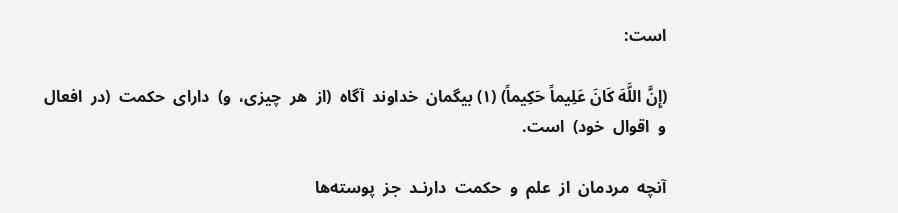است‌:

(إِنَّ اللَّهَ کَانَ عَلِیماً حَکِیماً) (۱) بیگمان  خداوند  آگاه  (از  هر  چیزی‌،  و)  دارای  حکمت  (در  افعال  و  اقوال  خود)  است‌.

آنچه  مردمان  از  علم  و  حکمت  دارنـد  جز  پوسته‌ها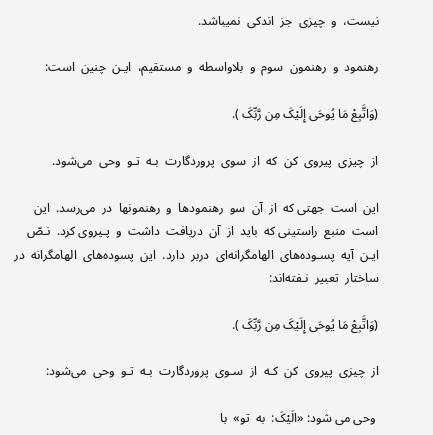نیست‌،  و  چیزی  جز  اندکی  نمیباشد.

رهنمود  و  رهنمون  سوم  و  بلاواسطه  و  مستقیم‌،  ایـن  چنین  است‌:

(وَاتَّبِعْ مَا یُوحَى إِلَیْکَ مِن رَّبِّکَ ).

از  چیزی  پیروی  کن  که  از  سوی  پروردگارت  بـه  تـو  وحی  می‌شود.

این  است  جهتی ‌که  از  آن  سو  رهنمودها  و  رهنمونها  در  می‌رسد.  این  است  منبع  راستینی‌ که  باید  از  آن  دریافت  داشت  و  پـیروی ‌کرد.  نـصّ  ایـن  آیه  پسـوده‌های  الهامگرانه‌ای  دربر  دارد.  این  پسوده‌های  الهامگرانه  در  ساختار  تعبیر  نـفته‌اند:

(وَاتَّبِعْ مَا یُوحَى إِلَیْکَ مِن رَّبِّکَ ).

از  چیزی  پیروی  کن  کـه  از  سـوی  پروردگارت  بـه  تـو  وحی  می‌شود:

 وحی می شود: «الَیْکَ‌:  به  تو»  با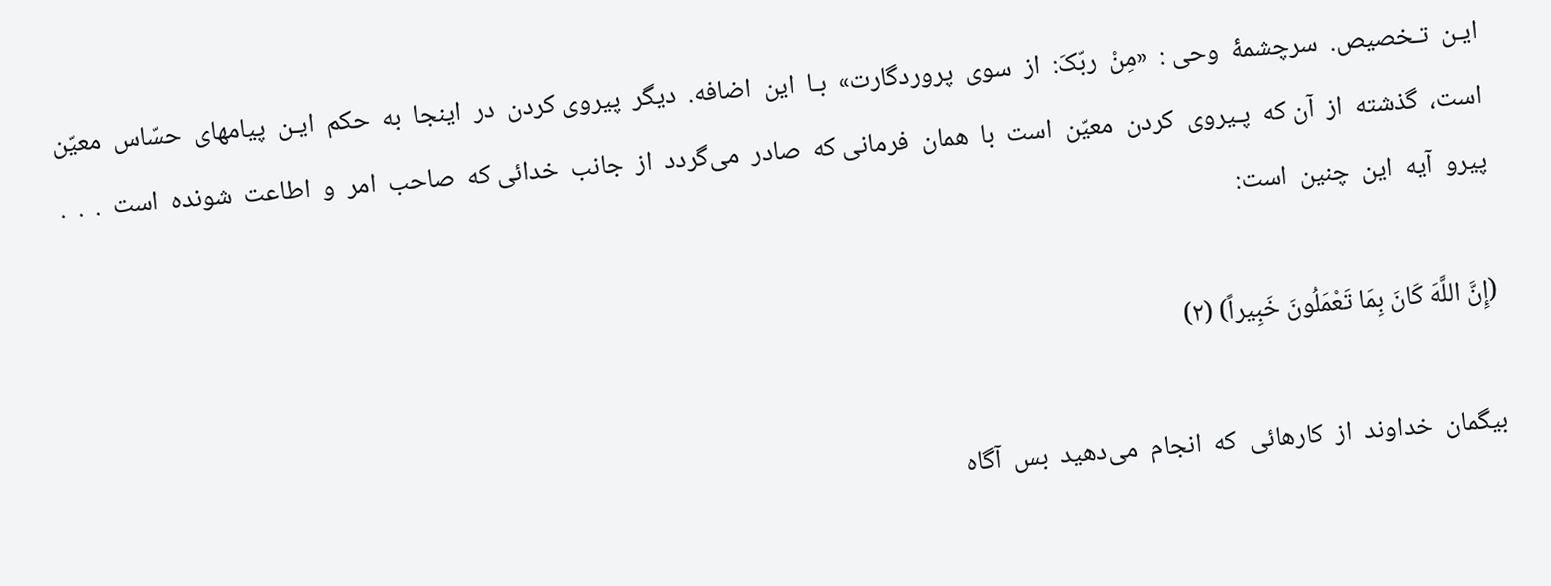ایـن  تـخصیص‌.  سرچشمۀ  وحی ‌:  «مِنْ  ربّک‌َ:  از  سوی  پروردگارت‌»  بـا  این  اضافه‌.  دیگر  پیروی ‌کردن  در  اینجا  به  حکم  ایـن  پیامهای  حسّاس  معیّن  است‌،  گذشته  از  آن ‌که  پـیروی  کردن  معیّن  است  با  همان  فرمانی‌ که  صادر  می‌گردد  از  جانب  خدائی ‌که  صاحب  امر  و  اطاعت  شونده  است  .  .  .  پیرو  آ‌یه  ا‌ین  چنین  است‌:

(إِنَّ اللَّهَ کَانَ بِمَا تَعْمَلُونَ خَبِیراً) (۲)

بیگمان  خداوند  از  کارهائی  که  انجام  می‌دهید  بس  آگاه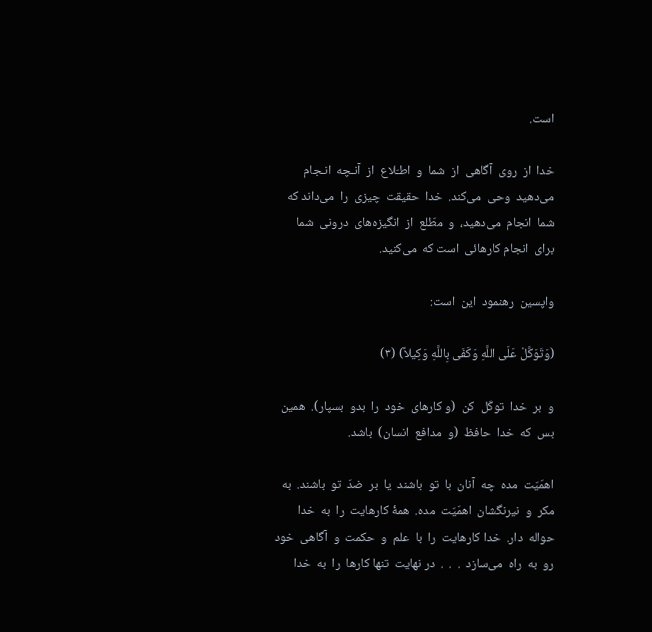است‌.

خدا  از  روی  آگاهی  از  شما  و  اطـّلاع  از  آنـچه  انـجام  می‌دهید  وحی  می‌کند.  خدا  حقیقت  چیزی  را  می‌داند که  شما  انجام  می‌دهید،  و  مطّلع  از  انگیزه‌های  درونی  شما  برای  انجام‌ کارهائی  است ‌که  می‌کنید.

واپسین  رهنمود  این  است‌:

(وَتَوَکَّلْ عَلَى اللَّهِ وَکَفَى بِاللَّهِ وَکِیلاً) (۳)

و  بر  خدا  توکّل  کن  (و کارهای  خود  را  بدو  بسپار).  همین  بس  که  خدا  حافظ  (و  مدافع  انسان‌)  باشد.

اهمّیّت  مده  چه  آنان  با  تو  باشند  یا  بر  ضدّ  تو  باشند.  به  مکر  و  نیرنگشان  اهمّیّت  مده‌.  همۀ ‌کارهایت  را  به  خدا  حواله  دار.  خدا کارهایت  را  با  علم  و  حکمت  و  آگاهی  خود  رو  به  راه  می‌سازد  .  .  .  در نهایت  تنها کارها  را  به  خدا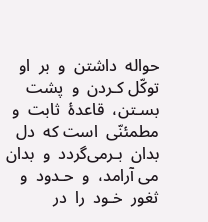حواله  داشتن  و  بر  او  توکّل‌ کـردن  و  پشت  بسـتن‌،  قاعدۀ  ثابت  و  مطمئنّی  است‌ که  دل  بدان  بـرمی‌گردد  و  بدان  می آرامد،  و  حـدود  و  ثغور  خـود  را  در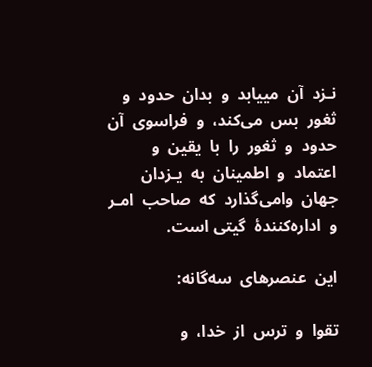نـزد  آن  مییابد  و  بدان  حدود  و  ثغور  بس  می‌کند،  و  فراسوی  آن  حدود  و  ثغو‌ر  را  با  یقین  و  اعتماد  و  اطمینان  به  یـزدان  جهان  وامی‌گذارد  که  صاحب  امـر  و  اداره‌کنندۀ  گیتی ا‌ست‌.

این  عنصرهای  سه‌گانه‌:

تقو‌ا  و  ترس  از  خدا،  و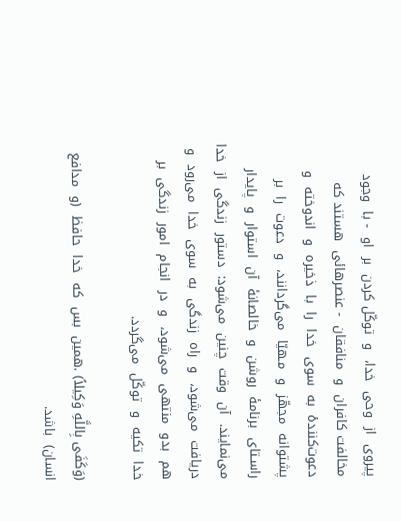پیروی  از  وحی  خدا،  و  توکّل‌ کردن  بر  او  - با  وجود  مخالفت ‌کافران  و  منافقان  - عنصرهائی  هستند که  دعوت‌کنندۀ  به  سوی  خدا  را  با  ذخیره  و  اندوخته  و  پشتوانه  مجهّز  و  مـهیّا  می‌گردانند،  و  دعوت  را  بر  راسـتای  برنامۀ  روشن  و  خالصانۀ  آن  استوار  و  پایدار  می‌نمایند.  آن  وقت  چنین  می‌شود:  دستور  زندگی  از  خدا  دریافت  می‌شود،  و  راه  زندگی  به  سوی  خدا  می‌رود  و  هم  بدو  منتهی  می‌شود،  و  در  انجام  امور  زندگی  بر  خدا  تکیه  و  توکّل  می‌گردد.

(وَکَفَى بِاللَّهِ وَکِیلاً) .همین  بس  که  خدا  حافظ  (و  مدافع  انسان‌)  باشد.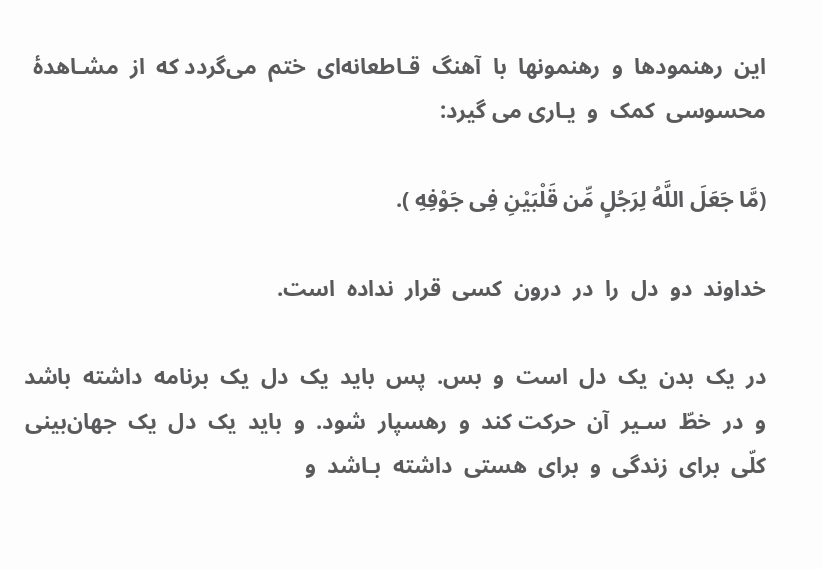این  رهنمودها  و  رهنمونها  با  آهنگ  قـاطعانه‌ای  ختم  می‌گردد که  از  مشـاهدۀ  محسوسی  کمک  و  یـاری می گیرد:

(مَّا جَعَلَ اللَّهُ لِرَجُلٍ مِّن قَلْبَیْنِ فِی جَوْفِهِ ).

خداوند  دو  دل  را  در  درون  کسی  قرار  نداده  است‌.

در  یک  بدن  یک  دل  است  و  بس.  پس  باید  یک  دل  یک  برنامه  داشته  باشد  و  در  خطّ  سـیر  آن  حرکت‌ کند  و  رهسپار  شود.  و  باید  یک  دل  یک  جهان‌بینی‌ کلّی  برای  زندگی  و  برای  هستی  داشته  بـاشد  و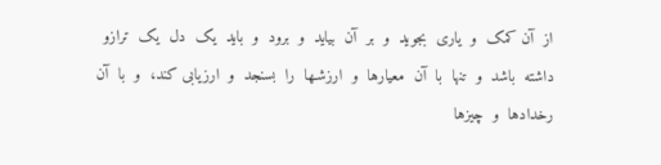از  آن‌ کمک  و  یاری  بجوید  و  بر  آن  بیاید  و  برود  و  باید  یک  دل  یک  ترازو  د‌اشته  باشد  و  تنها  با  آن  معیارها  و  ارزشـها  را  بسنجد  و  ارزیابی‌ کند،  و  با  آن  رخدادها  و  چیزها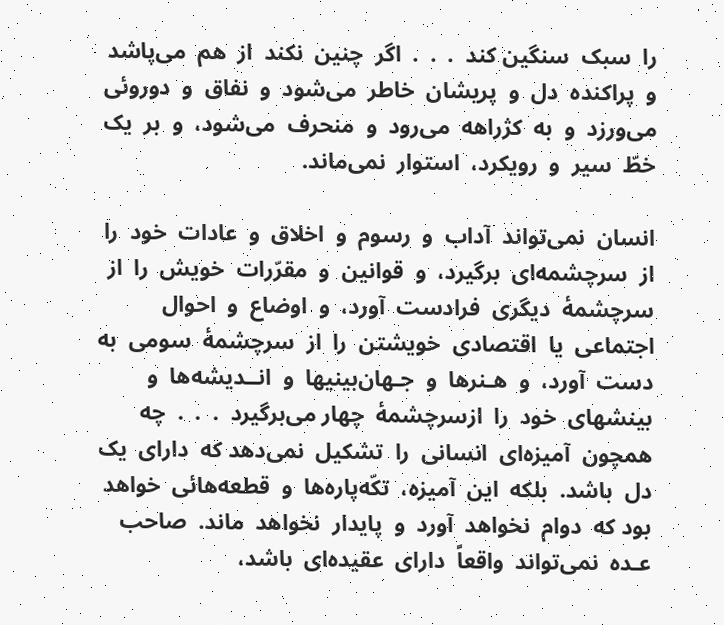را  سبک  سنگین‌ کند  .  .  .  اگر  چنین  نکند  از  هم  می‌پاشد  و  پراکنده  دل  و  پریشان  خاطر  می‌شود  و  نفاق  و  دوروئی  می‌ورزد  و  به  کژراهه  می‌رود  و  منحرف  می‌شود،  و  بر  یک  خطّ  سیر  و  رویکرد،  استوار  نمی‌ماند.

انسان  نمی‌تواند  آ‌د‌اب  و  رسوم  و  اخلاق  و  عادات  خود  را  ا‌ز  سرچشمه‌ای  برگیرد،  و  قوانین  و  مقرّرات  خویش  را  از  سرچشمۀ  دیگری  فرادست  آ‌ورد،  و  اوضاع  و  احوال  اجتماعی  یا  اقتصادی  خویشتن  را  از  سرچشمۀ  سومی  به  دست  آورد،  و  هـنرها  و  جـهان‌بینیها  و  انــدیشه‌ها  و  بینشهای  خود  را  ازسرچشمۀ  چهار می‌برگیرد  .  .  .  چه  همچون  آمیزه‌ای  انسانی  را  تشکیل  نمی‌دهد که  دارای  یک  دل  باشد.  بلکه  این  آمیزه،  تکّه‌پاره‌ها  و  قطعه‌هائی  خواهد  بود که  دوام  نخواهد  آورد  و  پایدار  نخواهد  ماند.  صاحب  عـده  نمی‌تواند  واقعاً  دارای  عقیده‌ای  باشد،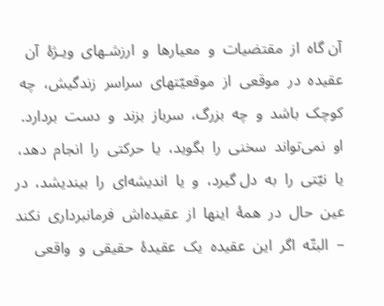آن‌ گاه  از  مقتضیات  و  معیارها  و  ارزشـهای  ویـژۀ  آن  عقیده  در  موقعی  از  موقعیّتهای  سرا‌سر  زندگیش‌،  چه  کوچک  باشد  و  چه  بزرگ،  سرباز  بزند  و  دست  بردارد.  او  نمی‌تواند  سخنی  را  بگوید،  یا  حرکتی  را  انجام  دهد،  یا  نیّتی  را  به  دل ‌گیرد،  و  یا  اندیشه‌ای  را  بیندیشد،  در  عین  حال  در  همۀ  اینها  از  عقیده‌اش  فرمانبرداری  نکند  –  البتّه  اگر  این  عقیده  یک  عقیدۀ  حقیقی  و  واقعی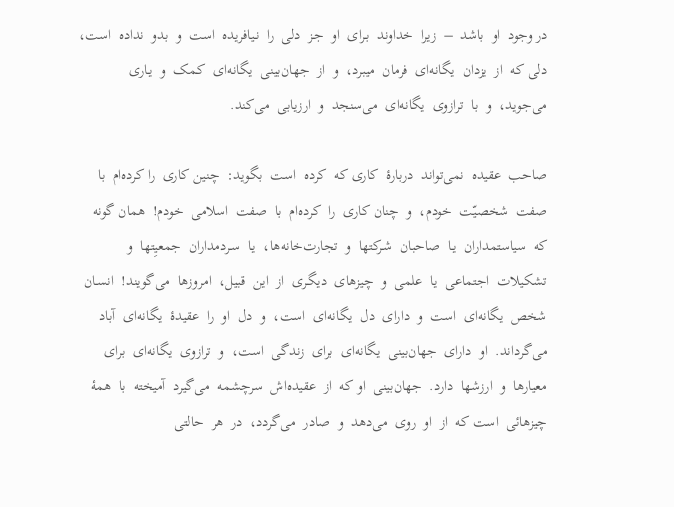در وجود  او  باشد  –  زیرا  خداوند  بـرای  او  جـز  دلی  را  نـیافریده  است  و  بدو  نداده  است‌،  دلی‌ که  از  یزدان  یگانه‌ای  فرمان  میبرد،  و  از  جهان‌بینی  یگانه‌ای  کـمک  و  یـاری  می‌جوید،  و  با  ترازوی  یگانه‌ای  می‌سنجد  و  ارزیابی  می‌کند.

صاحب  عقیده  نمی‌تواند  دربارۀ  کاری‌ که  کرده  است  بگوید:  چنین‌ کاری  را کرده‌ام  با  صفت  شخصیّت  خودم‌،  و  چنان‌ کاری  را  کرده‌ام  با  صفت  اسلامی  خودم‌!  همان‌ گونه  که  سیاستمدارا‌ن  یـا  صاحبان  شـرکتها  و  تجارت‌خانه‌ها،  یـا  سـردمداران  جمعیِتها  و  تشکیلات  اجتماعی  یا  علمی  و  چیزهای  دیگـری  از  این  قبیل‌،  امروزها  می‌گویند!  انسـان  شخص  یگانه‌ای  است  و  دارای  دل  یگانه‌ای  است‌،  و  دل  او  را  عقیدۀ  یگانه‌ای  آباد  می‌گرداند.  او  دارای  جهان‌بینی  یگانه‌ای  برای  زندگی  است‌،  و  ترازوی  یگانه‌ای  برای  معیارها  و  ارزشها  دارد.  جهان‌بینی  او که  از  عقیده‌اش  سرچشمه  می‌گیرد  آمیخته  با  همۀ  چیزهائی  است‌ که  از  او  روی  می‌دهد  و  صادر  می‌گردد،  د‌ر  هر  حالتی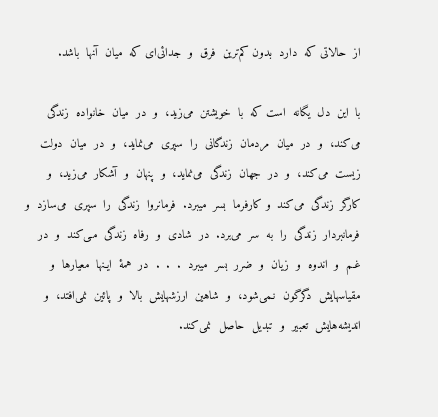از  حالاتی‌ که  دارد  بدون ‌کم‌ترین  فرق  و  جدائی‌ای‌ که  میان  آنها  باشد.

با  این  دل  یگانه  است‌ که  با  خویشتن  می‌زید،  و  در  میان  خانواده  زندگی  می‌کند،  و  در  میان  مردمان  زندگانی  را  سپری  می‌نماید،  و  در  میان  دولت  زیست  می‌کند،  و  در  جهان  زندگی  می‌نماید،  و  پنهان  و  آشکار  می‌زید،  و  کارگر  زندگی  می‌کند  و کارفرما  بسر  میبرد.  فرمانروا  زندگی  را  سپری  می‌سازد  و  فرمانبردار  زندگی  را  به  سر  می‌برد.  در  شادی  و  رفاه  زندگی  مـی‌کند  و  در  غـم  و  اندوه  و  زیان  و  ضرر  بسر  میبرد  .  .  .  در  همۀ  ایـنها  معیارها  و  مقیاسهایش  دگرگون  نـمی‌شود،  و  شاهین  ارزشهایش  بالا  و  پائین  نمی‌افتد،  و  اندیشه‌هایش  تعبیر  و  تبدیل  حاصل  نمی‌کند.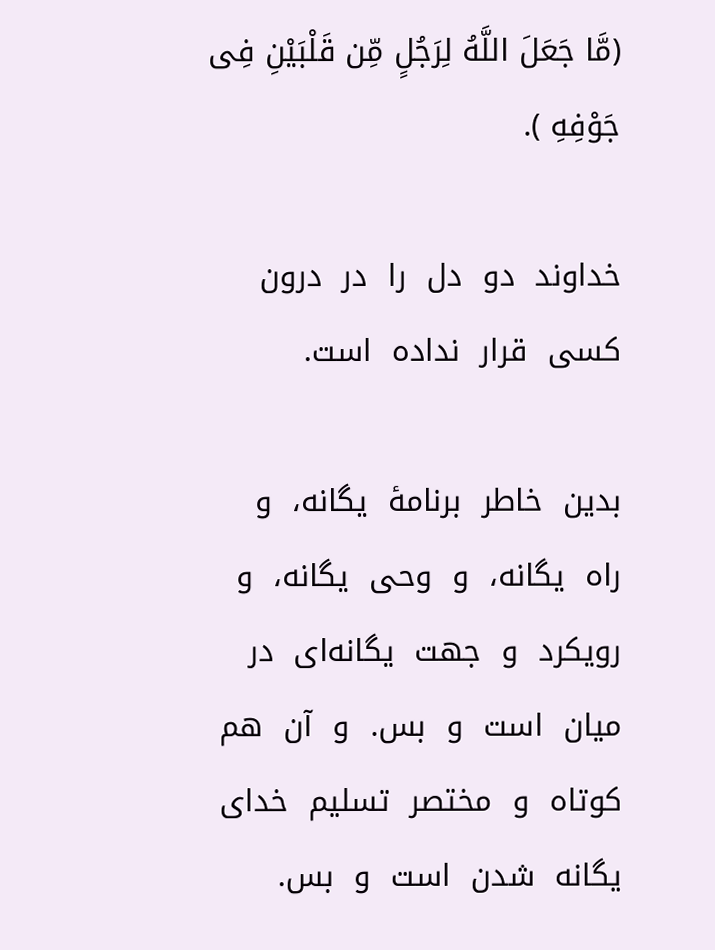(مَّا جَعَلَ اللَّهُ لِرَجُلٍ مِّن قَلْبَیْنِ فِی جَوْفِهِ ).

خداوند  دو  دل  را  در  درون  کسی  قرار  نداده  است‌.

بدین  خاطر  برنامۀ  یگانه‌،  و  راه  یگانه‌،  و  وحی  یگانه‌،  و  رویکرد  و  جهت  یگانه‌ای  در  میان  است  و  بس.  و  آن  هم  کوتاه  و  مختصر  تسلیم  خدای  یگانه  شدن  است  و  بس.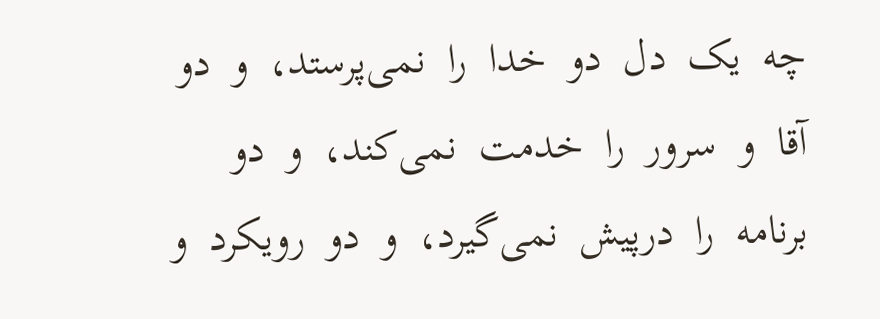چه  یک  دل  دو  خدا  را  نمی‌پرستد،  و  دو  آقا  و  سرور  را  خدمت  نمی‌کند،  و  دو  برنامه  را  درپیش  نمی‌گیرد،  و  دو  رویکرد  و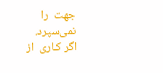جهت  را  نمی‌سپرد‌.  اگر ‌کـاری  از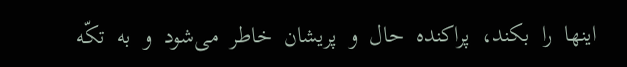اینها  را  بکند،  پراکنده  حال  و  پریشان  خاطر  می‌شود  و  به  تکّه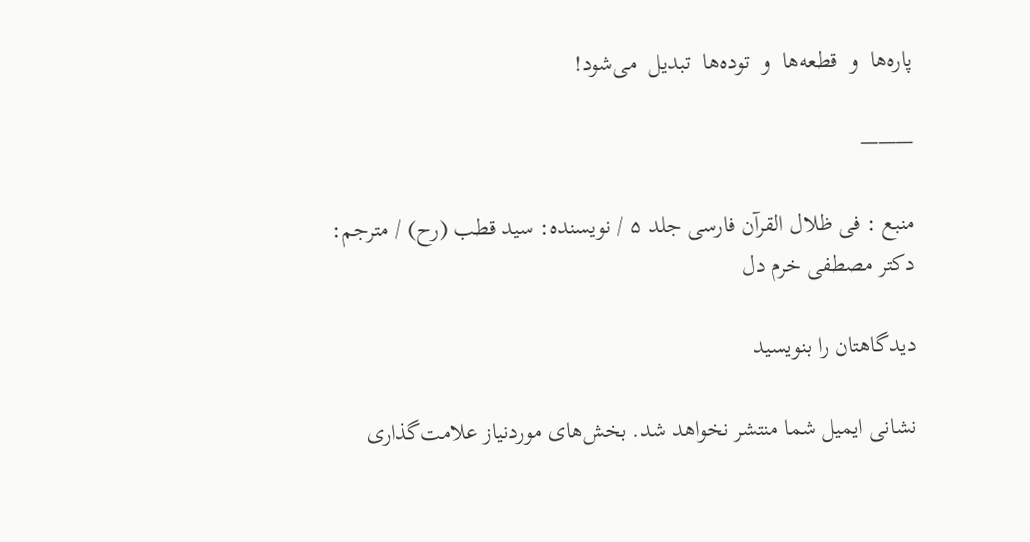پاره‌ها  و  قطعه‌ها  و  توده‌ها  تبدیل  می‌شود!

———

منبع : فی ظلال القرآن فارسی جلد ۵ / نویسنده: سید قطب (رح) / مترجم: دکتر مصطفی خرم دل

دیدگاهتان را بنویسید

نشانی ایمیل شما منتشر نخواهد شد. بخش‌های موردنیاز علامت‌گذاری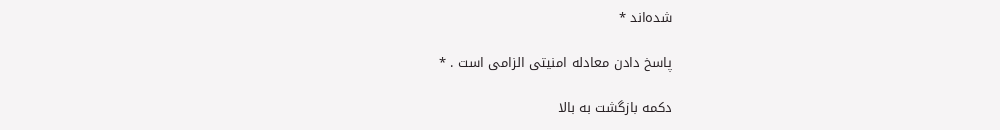شده‌اند *

پاسخ دادن معادله امنیتی الزامی است . *

دکمه بازگشت به بالا